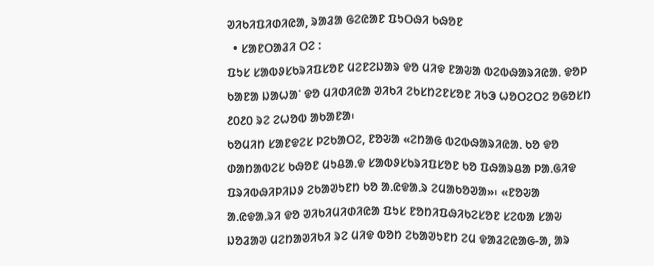ᱣᱤᱠᱤᱯᱤᱰᱤᱭᱟ, ᱨᱟᱲᱟ ᱜᱮᱭᱟᱱ ᱯᱩᱛᱷᱤ ᱠᱷᱚᱱ
  • ᱥᱟᱱᱛᱟᱲᱤ ᱛᱮ :
ᱯᱩᱥ ᱥᱟᱵᱽᱥᱠᱨᱤᱯᱥᱚᱱ ᱢᱮᱱᱮᱡᱟᱨ ᱫᱚ ᱢᱤᱫ ᱱᱟᱶᱟ ᱵᱮᱵᱷᱟᱨᱤᱭᱟᱹ ᱫᱚᱞ ᱠᱟᱱᱟ ᱡᱟᱦᱟᱸ ᱫᱚ ᱢᱤᱰᱤᱭᱟ ᱣᱤᱠᱤ ᱮᱠᱥᱴᱮᱱᱥᱚᱱ ᱤᱠᱳ ᱦᱚᱛᱮᱛᱮ ᱚᱜᱚᱥᱴ ᱒᱐᱒᱐ ᱨᱮ ᱮᱦᱚᱵ ᱟᱠᱟᱱᱟ᱾
ᱠᱚᱢᱤᱴ ᱥᱟᱱᱫᱮᱥ ᱞᱮᱠᱟᱛᱮ, ᱱᱚᱶᱟ «ᱮᱴᱟᱜ ᱵᱮᱵᱷᱟᱨᱤᱭᱟᱹ ᱠᱚ ᱫᱚ ᱰᱟᱴᱟᱵᱮᱥ ᱠᱷᱚᱱ ᱢᱩᱪᱟᱹᱫ ᱥᱟᱵᱽᱥᱠᱨᱤᱯᱥᱚᱱ ᱠᱚ ᱯᱷᱟᱨᱪᱟ ᱞᱟᱹᱜᱤᱫ ᱯᱨᱤᱵᱷᱤᱞᱤᱡᱽ ᱮᱠᱟᱣᱩᱱᱴ ᱠᱚ ᱟᱹᱭᱫᱟᱹᱨ ᱮᱢᱟᱠᱚᱣᱟ»᱾ «ᱱᱚᱶᱟ ᱟᱹᱭᱫᱟᱹᱨᱤ ᱫᱚ ᱣᱤᱠᱤᱢᱤᱰᱤᱭᱟ ᱯᱩᱥ ᱱᱚᱴᱤᱯᱷᱤᱠᱮᱥᱚᱱ ᱥᱮᱵᱟ ᱥᱟᱶ ᱡᱚᱲᱟᱣ ᱢᱮᱴᱟᱣᱤᱠᱤ ᱨᱮ ᱢᱤᱫ ᱵᱚᱴ ᱮᱠᱟᱣᱩᱱᱴ ᱮᱢ ᱫᱟᱲᱮᱭᱟᱜ-ᱟ, ᱟᱨ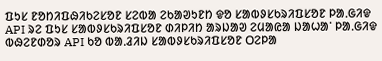ᱯᱩᱥ ᱱᱚᱴᱤᱯᱷᱤᱠᱮᱥᱚᱱ ᱥᱮᱵᱟ ᱮᱠᱟᱣᱩᱱᱴ ᱫᱚ ᱥᱟᱵᱽᱥᱠᱨᱤᱯᱥᱚᱱ ᱞᱟᱹᱜᱤᱫ API ᱨᱮ ᱯᱩᱥ ᱥᱟᱵᱽᱥᱠᱨᱤᱯᱥᱚᱱ ᱰᱤᱞᱤᱴ ᱟᱨᱡᱟᱣ ᱮᱢᱟᱭᱟ ᱡᱟᱦᱟᱸ ᱞᱟᱹᱜᱤᱫ ᱵᱷᱮᱱᱰᱚᱨ API ᱠᱚ ᱵᱟᱹᱲᱤᱡ ᱥᱟᱵᱽᱥᱠᱨᱤᱯᱥᱚᱱ ᱛᱮᱞᱟ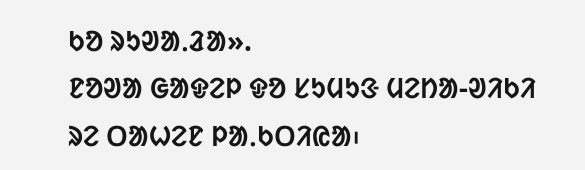ᱠᱚ ᱨᱩᱣᱟᱹᱲᱟ».
ᱱᱚᱣᱟ ᱜᱟᱫᱮᱞ ᱫᱚ ᱥᱩᱢᱩᱝ ᱢᱮᱴᱟ-ᱣᱤᱠᱤ ᱨᱮ ᱛᱟᱦᱮᱱ ᱞᱟᱹᱠᱛᱤᱭᱟ᱾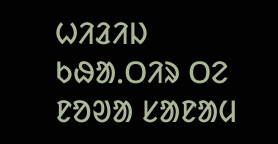ᱦᱤᱲᱤᱡ ᱠᱷᱟᱹᱛᱤᱨ ᱛᱮ ᱱᱚᱣᱟ ᱥᱟᱱᱟᱢ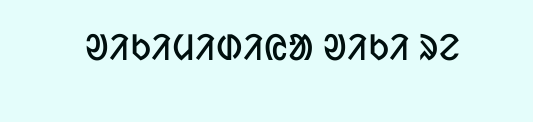ᱣᱤᱠᱤᱢᱤᱰᱤᱭᱟ ᱣᱤᱠᱤ ᱨᱮ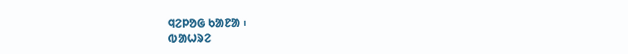ᱧᱮᱞᱚᱜ ᱠᱟᱱᱟ ᱾
ᱵᱟᱦᱨᱮ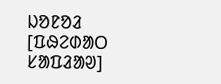ᱡᱚᱱᱚᱲ
[ᱯᱷᱮᱰᱟᱛ ᱥᱟᱯᱲᱟᱣ]